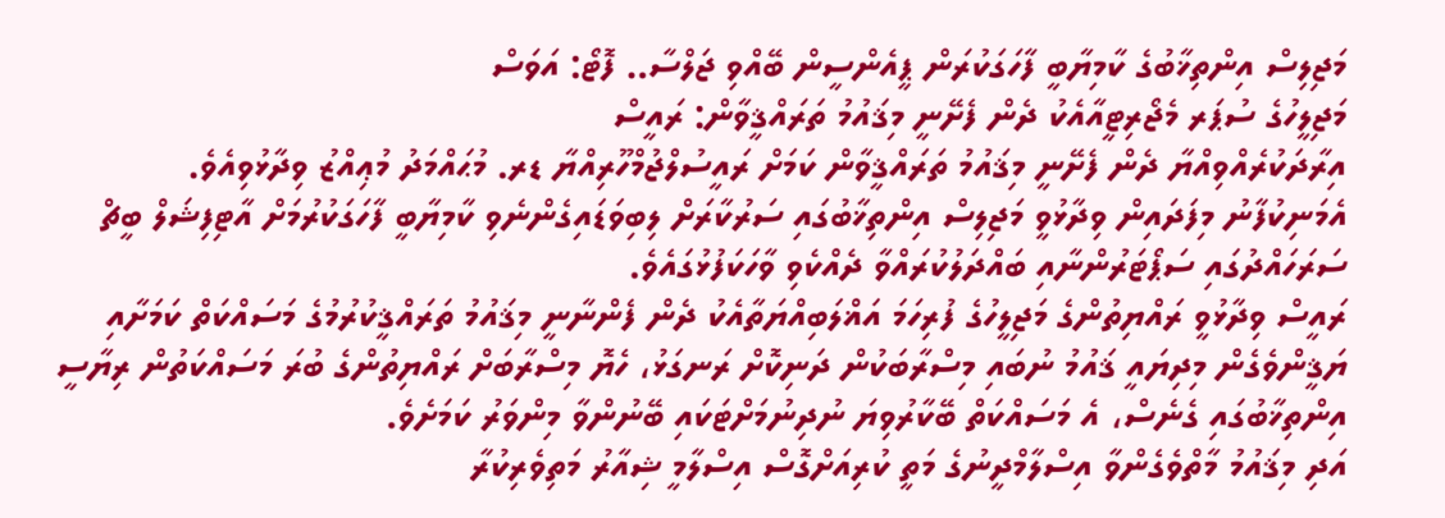މަޖިލިސް އިންތިޚާބުގެ ކާމިޔާބީ ފާހަގަކުރަން ޕީއެންސީން ބޭއްވި ޖަލްސާ.. ފޮޓޯ: އަވަސް
މަޖިލީހުގެ ސުޕަރ މެޖޯރިޓީއާއެކު ދެން ފެށޭނީ މިޤައުމު ތަރައްޤީވާން: ރައީސް
އިރާދަކުރެއްވިއްޔާ ދެން ފެށޭނީ މިޤައުމު ތަރައްޤީވާން ކަމަށް ރައީސުލްޖުމްހޫރިއްޔާ ޑރ. މުޙައްމަދު މުޢިއްޒު ވިދާޅުވިއެވެ.
އެމަނިކުފާނު މިފަދައިން ވިދާޅުވީ މަޖިލިސް އިންތިޚާބުގައި ސަރުކާރަށް ލިބިވަޑައިގެންނެވި ކާމިޔާބީ ފާހަގަކުރުމަށް އާޓިފިޝަލް ބީޗް ސަރަހައްދުގައި ސަޕޯޓަރުންނާއި ބައްދަލުކުރައްވާ ދެއްކެވި ވާހަކަފުޅުގައެވެ.
ރައީސް ވިދާޅުވީ ރައްޔިތުންގެ މަޖިލީހުގެ ފުރިހަމަ އަޣްލަބިއްޔަތާއެކު ދެން ފެންނާނީ މިޤައުމު ތަރައްޤީކުރުމުގެ މަސައްކަތް ކަމަށާއި ޔަޤީންވެގެން މިދިޔައީ ޤައުމު ނުބައި މިސްރާބަކުން ދަނިކޮށް ރަނގަޅު، ހެޔޮ މިސްރާބަށް ރައްޔިތުންގެ ބުރަ މަސައްކަތުން ރިޔާސީ އިންތިޚާބުގައި ގެނެސް، އެ މަސައްކަތް ބޭކާރުވިޔަ ނުދިނުމަށްޓަކައި ބޭނުންވާ މިންވަރު ކަމަށެވެ.
އަދި މިޤައުމު މާތްވެގެންވާ އިސްލާމްދީނުގެ މަތީ ކުރިއަށްގޮސް އިސްލާމީ ޝިއާރު މަތިވެރިކުރާ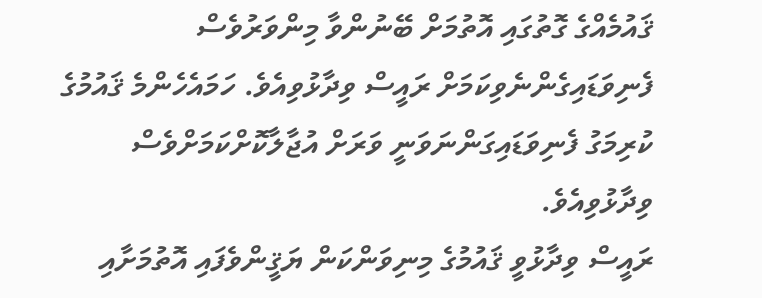ޤައުމެއްގެ ގޮތުގައި އޮތުމަށް ބޭނުންވާ މިންވަރުވެސް ފެނިވަޑައިގެންނެވިކަމަށް ރައީސް ވިދާޅުވިއެވެ. ހަމައެހެންމެ ޤައުމުގެ ކުރިމަގު ފެނިވަޑައިގަންނަވަނީ ވަރަށް އުޖާލާކޮށްކަމަށްވެސް ވިދާޅުވިއެވެ.
ރައީސް ވިދާޅުވީ ޤައުމުގެ މިނިވަންކަން ޔަޤީންވެފައި އޮތުމަށާއި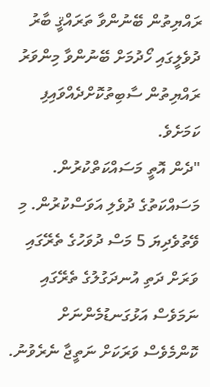ރައްޔިތުން ބޭނުންވާ ތަރައްޤީ ބާރު ދުވެލީގައި ހޯދުމަށް ބޭނުންވާ މިންވަރު ރައްޔިތުން ސާބިތުކޮށްދެއްވައިފި ކަމަށެވެ.
"ދެން އޮތީ މަސައްކަތްކުރުން. މަސައްކަތުގެ ދުވެލި އަވަސްކުރުން. މި ވޭތުވެދިޔަ 5 މަސް ދުވަހުގެ ތެރޭގައި ވަރަށް ދަތި އުނދަގުލުގެ ތެރޭގައި ނަމަވެސް އަޅުގަނޑުމެންނަށް ކޮންމެވެސް ވަރަކަށް ނަތީޖާ ނެރެވުނު.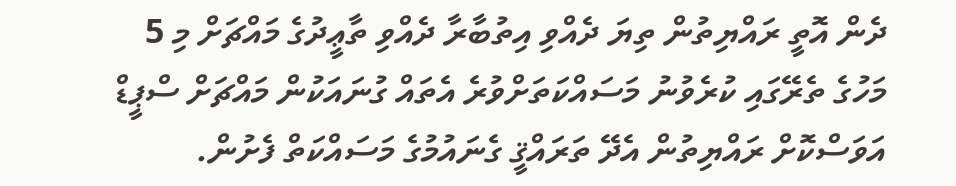ދެން އޮތީ ރައްޔިތުން ތިޔަ ދެއްވި އިތުބާރާ ދެއްވި ތާޢީދުގެ މައްޗަށް މި 5 މަހުގެ ތެރޭގައި ކުރެވުނު މަސައްކަތަށްވުރެ އެތައް ގުނައަކުން މައްޗަށް ސްޕީޑް އަވަސްކޮށް ރައްޔިތުން އެދޭ ތަރައްޤީ ގެނައުމުގެ މަސައްކަތް ފެށުން.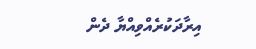އިރާދަކުރެއްވިއްޔާ ދެން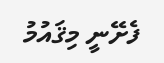ފެށޭނީ މިޤައުމު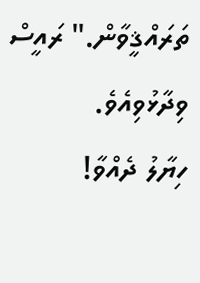ތަރައްޤީވާން." ރައީސް ވިދާޅުވިއެވެ.
ހިޔާލު ދެއްވާ!